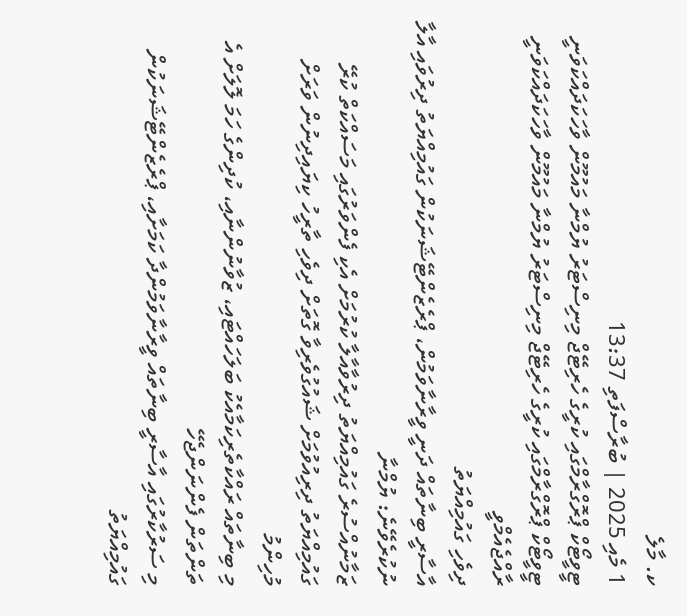ކ. މާލެ
1 މެއި 2025 | ބުރާސްފަތި 13:37
ޓީވީޓޯކް ޕްރޮގްރާމްގައި ކުރީގެ ހެރިޓޭޖް މިނިސްޓަރު ޔުމްނާ މައުމޫން ވާހަކަދައްކަވަނީ
ޓީވީޓޯކް ޕްރޮގްރާމްގައި ކުރީގެ ހެރިޓޭޖް މިނިސްޓަރު ޔުމްނާ މައުމޫން ވާހަކަދައްކަވަނީ
ރާއްޖެއެމްވީ
ދިވެހި ގައުމިއްޔަތު
އާސާރީ ބިނާތައް ދަނީ ވީރާނާވަމުން، ޕްރެޒެންޓޭޝަނަކުން ގައުމިއްޔަތު ދިރުވައި އާލާ ނުކުރެވޭނެ: ޔުމްނާ
ޒަމާނުއްސުރެ ގައުމިއްޔަތު ދިރުވާއާލާ ކުރުމަށް އެކި ފެންވަރުގައި މަސައްކަތް ކުރޭ
ގައުމިއްޔަތު ދިރިއުވުމަށް ޝައުގުވެރިވާ ގޮތަށް ދިވެހި ތާރީހު ކިޔައިދިނުން ވަރަށް މުހިންމު
މި ބިނާތައް ރައްކާތެރިކަމާއެކު ބަލަހައްޓައި، ޒުވާނުންނާއި، ކުދިންގެ ހަމަ ލޮލަށް އެ ތަންތަން ފެންނަންޖެހޭ
މި ސަރުކާރުގައި އާސާރީ ބިނާތައް ވީރާނާވަމުންދާ ކަމަށާއި، ޕްރެޒެންޓޭޝަނަކުން ގައުމިއްޔަތު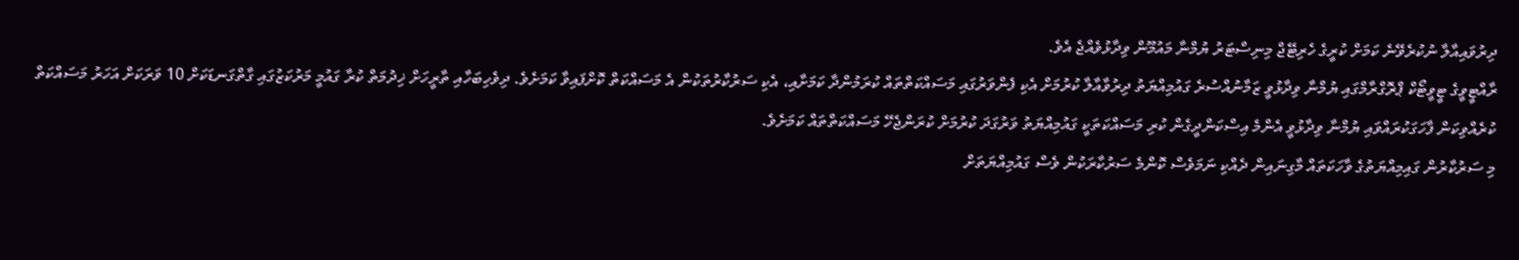ދިރުވައިއާލާ ނުކުރެވޭނެ ކަމަށް ކުރީގެ ހެރިޓޭޖް މިނިސްޓަރު ޔުމްނާ މައުމޫން ވިދާޅުވެއްޖެ އެވެ.
ރާއްޓީވީގެ ޓީވީޓޯކް ޕްރޮގްރާމްގައި ޔުމްނާ ވިދާޅުވީ ޒަމާނުއްސުރެ ގައުމިއްޔަތު ދިރުވާއާލާ ކުރުމަށް އެކި ފެންވަރުގައި މަސައްކަތްތައް ކުރަމުންދާ ކަމަށާއި، އެކި ސަރުކާރުތަކުން އެ މަސައްކަތް ކޮށްފައިވާ ކަމަށެވެ. ދިވެހިބަހާއި ތާރީހަށް ޚިދުމަތް ކުރާ ގައުމީ މަރުކަޒުގައި ގާތްގަނޑަކަށް 10 ވަރަކަށް އަހަރު މަސައްކަތް ކުރެއްވިކަން ފާހަގަކުރައްވައި ޔުމްނާ ވިދާޅުވީ އެންމެ އިސްކަންދީގެން ކުރި މަސައްކަތަކީ ގައުމިއްޔަތު ވަރުގަދަ ކުރުމަށް ކުރަންޖެހޭ މަސައްކަތްތައް ކަމަށެވެ.
މި ސަރުކާރުން ގައިމިއްޔަތުގެ ވާހަކަތައް މާގިނައިން ދެއްކި ނަމަވެސް ކޮންމެ ސަރުކާރަކުން ވެސް ގައުމިއްޔަތަށް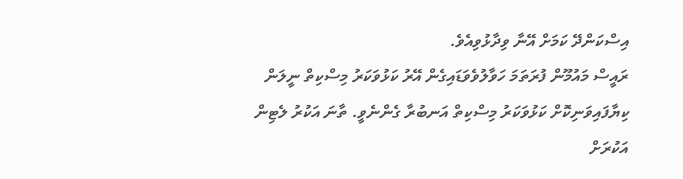އިސްކަންދޭ ކަމަށް އޭނާ ވިދާޅުވިއެވެ.
ރައީސް މައުމޫން ފުރަތަމަ ހަވާލުވެވަޑައިގެން އޭރު ކަޅުވަކަރު މިސްކިތް ނީލަން ކިޔާފައިވަނިކޮށް ކަޅުވަކަރު މިސްކިތް އަނބުރާ ގެންނެވީ. ތާނަ އަކުރު ލެޓިން އަކުރަށް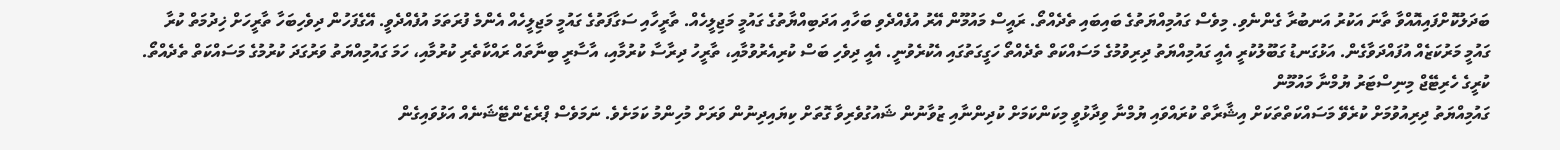ބަދަލުކޮށްފައިއޮއްވާ ތާނަ އަކުރު އަނބުރާ ގެންނެވި. މިވެސް ގައުމިއްޔަތުގެ ބައިބައި ތެދެއްތޯ. ރައީސް މައުމޫން އޭރު އުފެއްދެވި ބަހާއި އަދަބިއްޔާތުގެ ގައުމީ މަޖިލީހެއް. ތާރީހާއި ސަގާފަތުގެ ގައުމީ މަޖިލީހެއް އެންމެ ފުރަތަމަ އުފެއްދެވީ. އޭގެފަހުން ދިވެހިބަހާ ތާރީހަށް ޚިދުމަތް ކުރާ ގައުމީ މަރުކަޒެއް އުފައްދަވާގެން. އަޅުގަނޑު ގަބޫލުކުރީ އެއީ ގައުމިއްޔަތު ދިރިވުމުގެ މަސައްކަތް ތެދެއްތޯ ހަގީގަތުގައި އެކުރެވުނީ. އެއީ ދިވެހި ބަސް ކުރިއެރުވުމާއި، ތާރީހު ދިރާސާ ކުރުމާއި، އާސާރީ ބިނާތައް ރައްކާތެރި ކުރުމާއި، ހަމަ ގައުމިއްޔަތު ވަރުގަދަ ކުރުމުގެ މަސައްކަތް ތެދެއްތޯ.
ކުރީގެ ހެރިޓޭޖް މިނިސްޓަރު ޔުމްނާ މައުމޫން
ގައުމިއްޔަތު ދިރިއުވުމަށް ކުރެވޭ މަސައްކަތްތަކަށް އިޝާރާތް ކުރައްވައި ޔުމްނާ ވިދާޅުވީ މިކަންކަމަށް ކުދިންނާއި ޒުވާނުން ޝައުގުވެރިވާ ގޮތަށް ކިޔައިދިނުން ވަރަށް މުހިންމު ކަމަށެވެ. ނަމަވެސް ޕްރެޒެންޓޭޝަނެއް އަޅުވައިގެން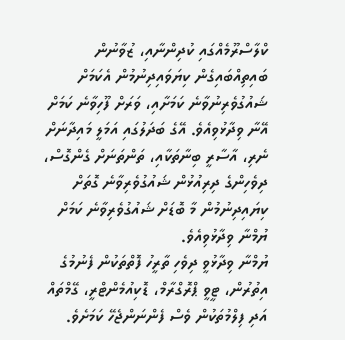ކްލާސްރޫމެއްގައި ކުދިންނާއި، ޒުވާނުން ބައިތިއްބައިގެން ކިޔަވައިދިނުމުން އެކަމަށް ޝައުގުވެރިނުވާނެ ކަމަށާއި، ވަރަށް ފޫހިވާނެ ކަމަށް އޭނާ ވިދާޅުވިއެވެ. އޭގެ ބަދަލުގައި އަމަލީ މައިދާނަށް ނެރި، އާސާރީ ބިނާތަކާއި، ތަންތަނަށް ގެންގޮސް، ދިވެހިންގެ ދިރިއުޅުން ޝައުގުވެރިވާނެ ގޮތަށް ކިޔައިދިނުމުން މާ ބޮޑަށް ޝައުގުވެރިވާނެ ކަމަށް ޔުމްނާ ވިދާޅުވިއެވެ.
ޔުމްނާ ވިދާޅުވީ ދިވެހި ތާރީހު ފޮތްތަކުން ފެނުމުގެ އިތުރުން، ޓީވީ ޕްރޮގްރާމް، ޑޮކިއުމެންޓްރީ، ގޭމްތައް އަދި ފިލްމުތަކުން ވެސް ފެންނަންޖެހޭ ކަމަށެވެ.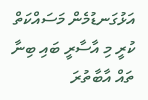އަޅުގަނޑުމެން މަސައްކަތް ކުރީ މި އާސާރީ ބައި ބިނާ ތައް އާބާތުރަ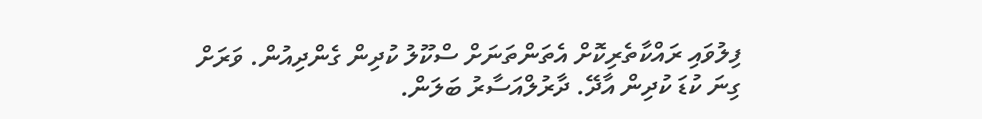ފިލުވައި ރައްކާތެރިކޮށް އެތަންތަނަށް ސްކޫލު ކުދިން ގެންދިއުން. ވަރަށް ގިނަ ކުޑަ ކުދިން އާދޭ. ދާރުލްއަސާރު ބަލަން.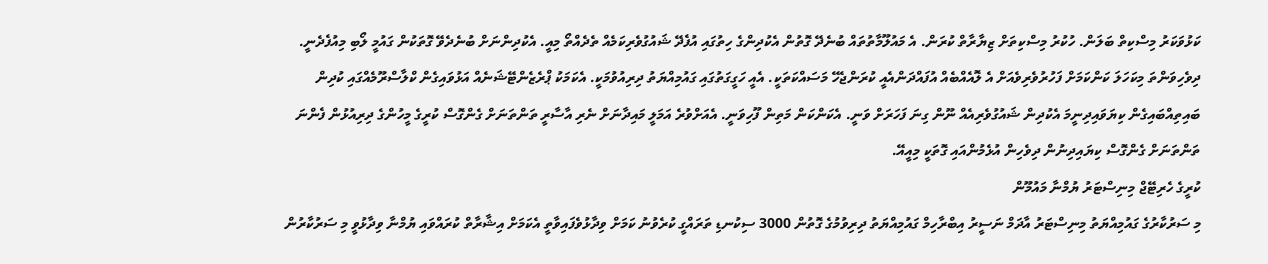ކަޅުވަކަރު މިސްކިތް ބަލަން. ހުކުރު މިސްކިތަށް ޒިޔާރާތް ކުރަން. އެ މައުލޫމާތުތައް ބުނެދޭ ގޮތުން އެކުދިންގެ ހިތުގައި އުފެދޭ ޝައުގުވެރިކަމެއް ތެދެއްތޯ މިއީ. އެކުދިންނަށް ބުނެދެވޭ ގޮތަކުން ގައުމީ ލޯބި މިއުފެދެނީ. ދިވެހިވަންތަ މިކަހަލަ ކަންކަމަށް ފަހުރުވެރިވެއަށް އެ ލޮއެއްބެއް އުފައްދަންއެއީ ކުރަންޖެހޭ މަސައްކަތަކީ. އެއީ ހަގީގަތުގައި ގައުމިއްޔަތު ދިރިއުވުމަކީ. އެކަމަކު ޕްރެޒެންޓޭޝަނެއް އަޅުވައިގެން ކްލާސްރޫމެއްގައި ކުދިން ބައިތިއްބައިގެން ކިޔަވައިދިނީމަ އެކުދިން ޝައުގުވެރިއެއް ނޫން ގިނަ ފަހަރަށް ވަނީ. އެކަންކަން މަތިން ފޫހިވަނީ. އެއަށްވުރެ އަމަލީ މައިދާނަށް ނެރި އާސާރީ ތަންތަނަށް ގެންގޮސް ކުރީގެ މީހުންގެ ދިރިއުޅުން ފެންނަ ތަންތަނަށް ގެންގޮސް ކިޔައިދިނުން ދިވެހިން އުޅެމުންއައި ގޮތަކީ މިއީއޭ.
ކުރީގެ ހެރިޓޭޖް މިނިސްޓަރު ޔުމްނާ މައުމޫން
މި ސަރުކާރުގެ ގައުމިއްޔަތު މިނިސްޓަރު އާދަމް ނަސީރު އިބްރާހިމް ގައުމިއްޔަތު ދިރިވުމުގެ ގޮތުން 3000 ސިކުނޑި ތަރައްގީ ކުރެވުނު ކަމަށް ވިދާޅުވެފައިވާތީ އެކަމަށް އިޝާރާތް ކުރައްވައި ޔުމްނާ ވިދާޅުވީ މި ސަރުކާރުން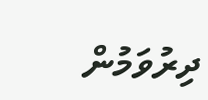ދިރުވަމުން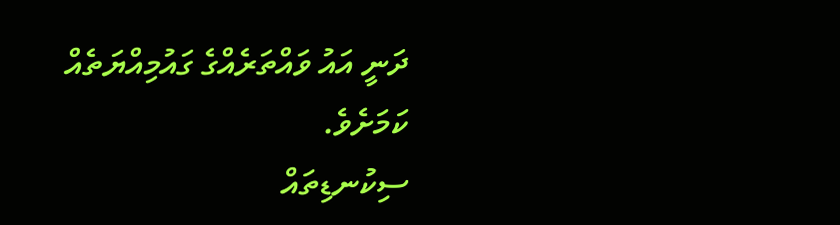ދަނީ އައު ވައްތަރެއްގެ ގައުމިއްޔަތެއް ކަމަށެވެ.
ސިކުނޑިތައް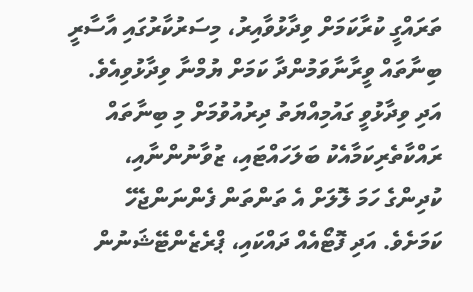ތަރައްގީ ކުރާކަމަށް ވިދާޅުވާއިރު، މިސަރުކާރުގައި އާސާރީ ބިނާތައް ވީރާނާވަމުންދާ ކަމަށް ޔުމްނާ ވިދާޅުވިއެވެ. އަދި ވިދާޅުވީ ގައުމިއްޔަތު ދިރުއުވުމަށް މި ބިނާތައް ރައްކާތެރިކަމާއެކު ބަލަހައްޓައި، ޒުވާނުންނާއި، ކުދިންގެ ހަމަ ލޮލަށް އެ ތަންތަން ފެންނަންޖެހޭ ކަމަށެވެ. އަދި ފޮޓޯއެއް ދައްކައި، ޕްރެޒެންޓޭޝަނުން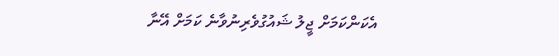އެކަންކަމަށް ޖީލު ޝައުގުވެރިނުވާނެ ކަމަށް އޭނާ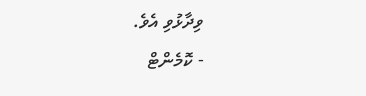ވިދާޅުވި އެވެ.
- ކޮމެންޓް